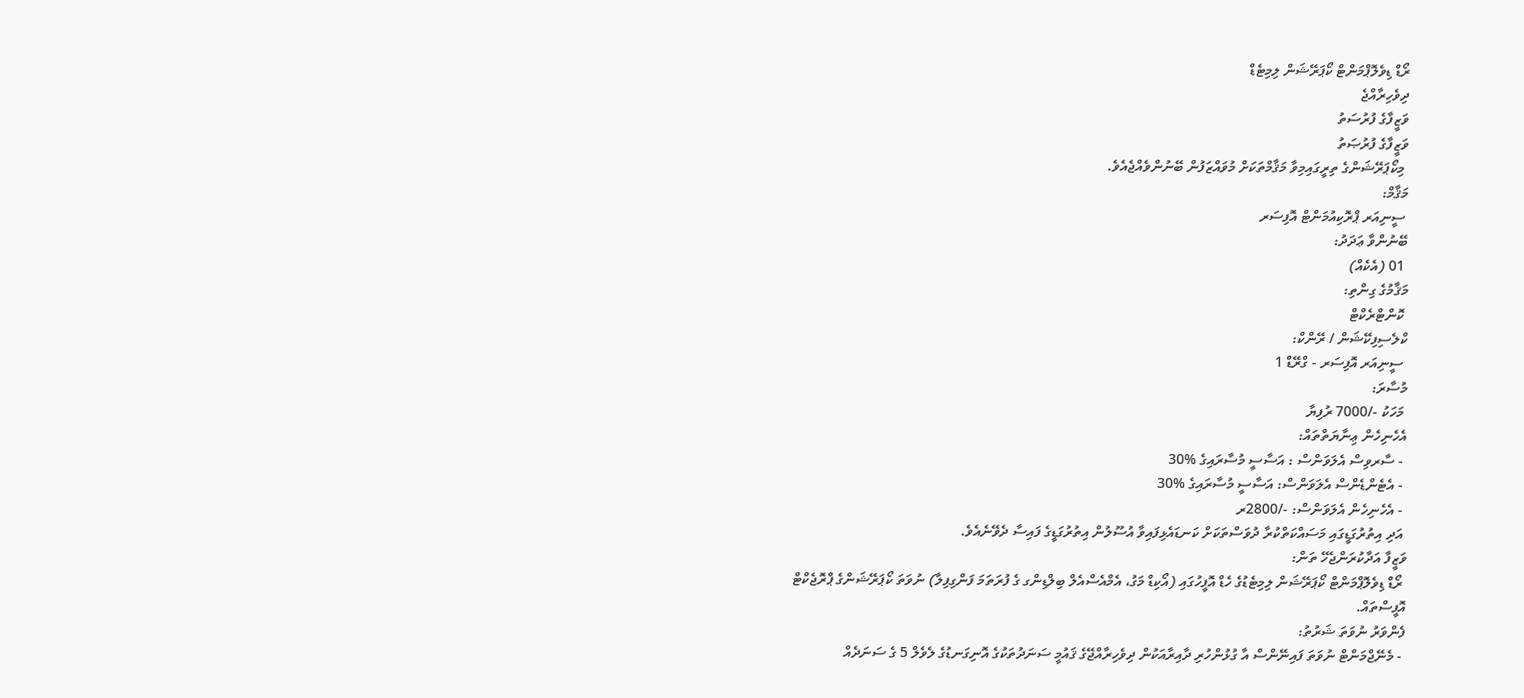ރޯޑް ޑިވެލޮޕްމަންޓް ކޯޕަރޭޝަން ލިމިޓެޑް
ދިވެހިރާއްޖެ
ވަޒީފާގެ ފުރުސަތު
ވަޒީފާގެ ފުރުޞަތު
 މިކޯޕަރޭޝަންގެ ތިރީގައިމިވާ މަޤާމްތަކަށް މުވައްޒަފުން ބޭނުންވެއްޖެއެވެ.
މަޤާމް:
 ސީނިއަރ ޕްރޮކިއުމަންޓް އޮފިސަރ
ބޭނުންވާ ޢަދަދު:
 01 (އެކެއް)
މަޤާމުގެ ގިންތި:
 ކޮންޓްރެކްޓް
ކްލެސިފިކޭޝަން / ރޭންކް:
 ސީނިއަރ އޮފިސަރ - ގްރޭޑް 1
މުސާރަ:
 މަހަކު -/7000 ރުފިޔާ
އެހެނިހެން ޢިނާޔަތްތައް:
 - ސާރވިސް އެލަވަންސް : އަސާސީ މުސާރައިގެ %30
 - އެޓެންޑެންސް އެލަވަންސް: އަސާސީ މުސާރައިގެ %30
 - އެހެނިހެން އެލަވަންސް: -/2800ރ
 އަދި އިތުރުގަޑީގައި މަސައްކަތްކުރާ ދުވަސްތަކަށް ކަނޑައެޅިފައިވާ އުސޫލުން އިތުރުގަޑީގެ ފައިސާ ދެވޭނެއެވެ.
ވަޒީފާ އަދާކުރަންޖެހޭ ތަން:
 ރޯޑް ޑިވެލޮޕްމަންޓް ކޯޕަރޭޝަން ލިމިޓެޑުގެ ހެޑް އޮފީހުގައި (އޯކިޑް މަގު، އެމްއެސްއެލް ބިލްޑިންގ ގެ ފުރަތަމަ ފަންގިފިލާ) ނުވަތަ ކޯޕަރޭޝަންގެ ޕްރޮޖެކްޓް އޮފީސްތައް.
ފެންވަރު ނުވަތަ ޝަރުތު:
 - މެނޭޖްމަންޓް ނުވަތަ ފައިނޭންސް އާ ގުޅުންހުރި ދާއިރާއަކުން ދިވެހިރާއްޖޭގެ ޤައުމީ ސަނަދުތަކުގެ އޮނިގަނޑުގެ ލެވެލް 5 ގެ ސަނަދެއް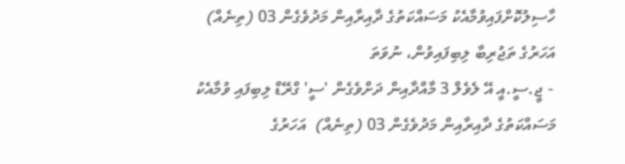ހާސިލުކޮށްފައިވުމާއެކު މަސައްކަތުގެ ދާއިރާއިން މަދުވެގެން 03 (ތިނެއް) އަހަރުގެ ތަޖުރިބާ ލިބިފައިވުން، ނުވަތަ
 - ޖީ.ސީ.އީ އޭ ލެވެލް 3 މާއްދާއިން ދަށްވެގެން 'ސީ' ގްރޭޑް ލިބިފައި ވުމާއެކު މަސައްކަތުގެ ދާއިރާއިން މަދުވެގެން 03 (ތިނެއް)  އަހަރުގެ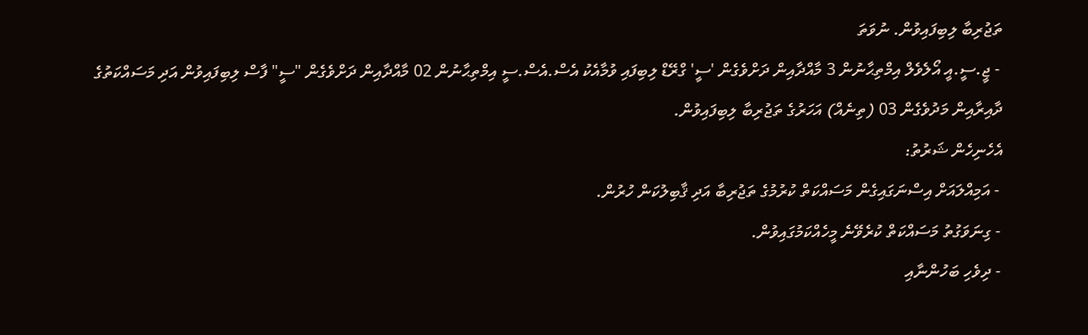ތަޖުރިބާ ލިބިފައިވުން. ނުވަތަ
 - ޖީ.ސީ.އީ އޯލެވެލް އިމްތިޙާނުން 3 މާއްދާއިން ދަށްވެގެން 'ސީ' ގްރޭޑް ލިބިފައި ވުމާއެކު އެސް.އެސް.ސީ އިމްތިޙާނުން 02 މާއްދާއިން ދަށްވެގެން "ސީ" ފާސް ލިބިފައިވުން އަދި މަސައްކަތުގެ ދާއިރާއިން މަދުވެގެން 03 (ތިނެއް) އަހަރުގެ ތަޖުރިބާ ލިބިފައިވުން.
އެހެނިހެން ޝަރުތު:
 - އަމިއްލައަށް އިސްނަގައިގެން މަސައްކަތް ކުރުމުގެ ތަޖުރިބާ އަދި ޤާބިލުކަން ހުރުން.
 - ގިނަވަގުތު މަސައްކަތް ކުރެވޭނެ މީހެއްކަމުގައިވުން.
 - ދިވެހި ބަހުންނާއި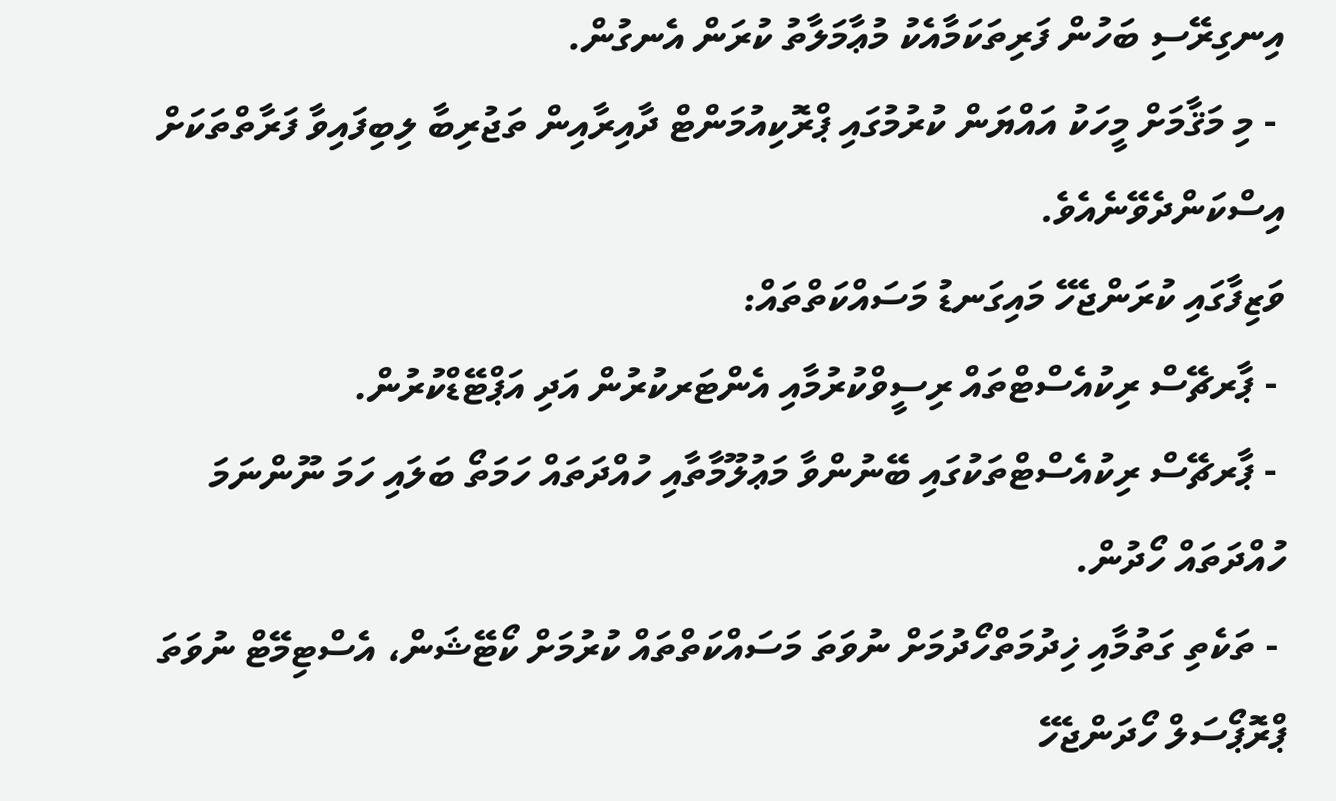އިނގިރޭސި ބަހުން ފަރިތަކަމާއެކު މުޢާމަލާތު ކުރަން އެނގުން.
 - މި މަޤާމަށް މީހަކު އައްޔަން ކުރުމުގައި ޕްރޮކިއުމަންޓް ދާއިރާއިން ތަޖުރިބާ ލިބިފައިވާ ފަރާތްތަކަށް އިސްކަންދެވޭނެއެވެ.
ވަޒިފާގައި ކުރަންޖެހޭ މައިގަނޑު މަސައްކަތްތައް:
 - ޕާރޗޭސް ރިކުއެސްޓްތައް ރިސީވްކުރުމާއި އެންޓަރކުރުން އަދި އަޕްޓޭޑްކުރުން.
 - ޕާރޗޭސް ރިކުއެސްޓްތަކުގައި ބޭނުންވާ މަޢުލޫމާތާއި ހުއްދަތައް ހަމަތޯ ބަލައި ހަމަ ނޫންނަމަ ހުއްދަތައް ހޯދުން.
 - ތަކެތި ގަތުމާއި ޚިދުމަތްހޯދުމަށް ނުވަތަ މަސައްކަތްތައް ކުރުމަށް ކޯޓޭޝަން، އެސްޓިމޭޓް ނުވަތަ ޕްރޮޕޯސަލް ހޯދަންޖެހޭ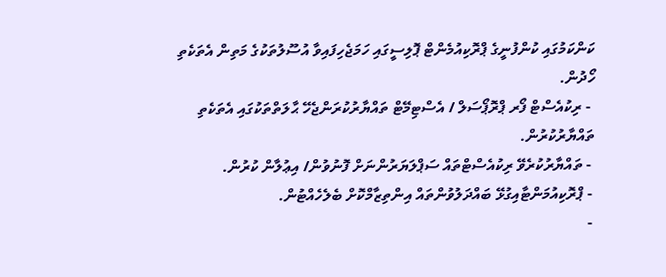ކަންކަމުގައި ކުންފުނީގެ ޕްރޮކިއުމެންޓް ޕޮލިސީގައި ހަމަޖެހިފައިވާ އުސޫލުތަކުގެ މަތިން އެތަކެތި ހޯދުން.
 - ރިކުއެސްޓް ފޯރ ޕްރޮޕޯސަލް / އެސްޓިމޭޓް ތައްޔާރުކުރަންޖެހޭ ޙާލަތްތަކުގައި އެތަކެތި ތައްޔާރުކުރުން.
 - ތައްޔާރުކުރެވޭ ރިކުއެސްޓްތައް ސަޕްލަޔަރުންނަށް ފޮނުވުން/ އިޢުލާން ކުރުން.
 - ޕްރޮކިއުމަންޓާއިގުޅޭ ބައްދަލުވުންތައް އިންތިޒާމްކޮށް ބެލެހެއްޓުން.
 -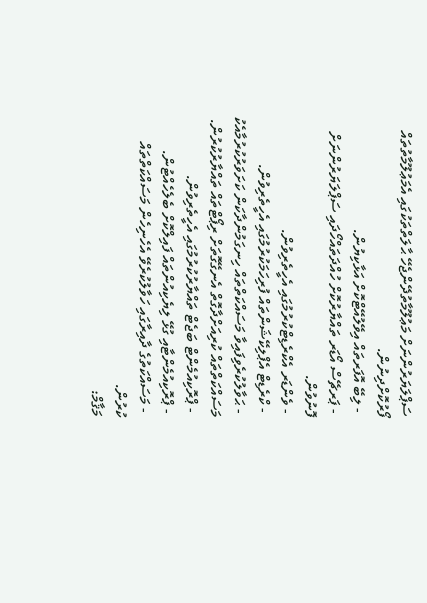ސަޕްލަޔަރުންނަށް މަޢުލޫމާތުދޭންޖެހޭ ޙާލަތްތަކުގައި އެމަޢުލޫމާތުތައް ފޯރުކޮށްދިނުން.
 - ލިބޭ އޮފަރތައް އިވޭލުއޭޓްކޮށް އަޅާކިޔުން.
 - ޕަރޗޭސް އޯޑަރ ތައްޔާރުކޮށް ހުއްދަތައްހޯދައި ސަޕްލަޔަރުންނަށް ފޮނުވުން.
 - ވެންޑަރ އެކްރެޑިޓްކުރުމުގައި އެހީތެރިވުން.
 - ކްރެޑިޓް އެޕްލިކޭޝަންތައް ފުރިހަމަކުރުމުގައި އެހީތެރިވުން.
 - ޙަވާލުކުރެވިފައިވާ މަސައްކަތްތައް ހިނގަމުންދާކަން ކަށަވަރުކުރުމާއެކު މަސައްކަތްތައް ކުރިއަށްދާގޮތް އެނގޭގޮތަށް ރިޕޯޓްތައް ތައްޔާރުކުރުން.
 - ޕްރޮކިއުމެންޓް ބަޖެޓް ތައްޔާރުކުރުމުގައި އެހީތެރިވުން.
 - ޕްރޮކިއުމެންޓާއި ގުޅޭ ލިޔެކިއުންތައް ފައިލްކޮށް ބެލެހެއްޓުން.
 - މަސައްކަތުގެ ދާއިރާގައި ހަވާލުކުރެވޭ އެހެނިހެން މަސައްކަތްތައް ކުރުން.
މަޤާމް: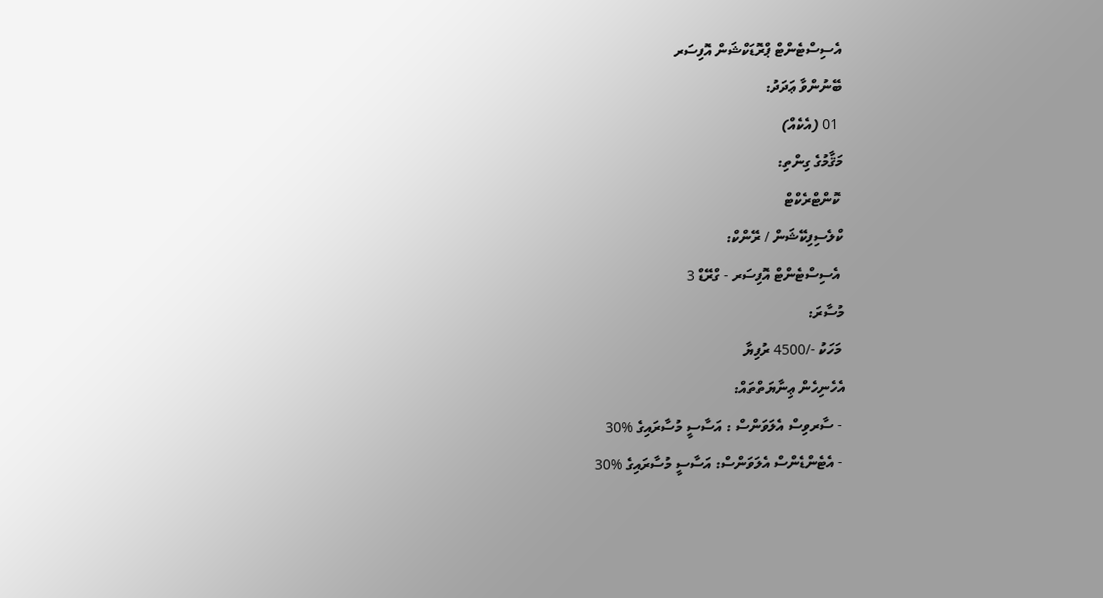އެސިސްޓެންޓް ޕްރޮޑަކްޝަން އޮފިސަރ
ބޭނުންވާ ޢަދަދު:
 01 (އެކެއް)
މަޤާމުގެ ގިންތި:
 ކޮންޓްރެކްޓް
ކްލެސިފިކޭޝަން / ރޭންކް:
 އެސިސްޓެންޓް އޮފިސަރ - ގްރޭޑް 3
މުސާރަ:
 މަހަކު -/4500 ރުފިޔާ
އެހެނިހެން ޢިނާޔަތްތައް:
 - ސާރވިސް އެލަވަންސް : އަސާސީ މުސާރައިގެ %30
 - އެޓެންޑެންސް އެލަވަންސް: އަސާސީ މުސާރައިގެ %30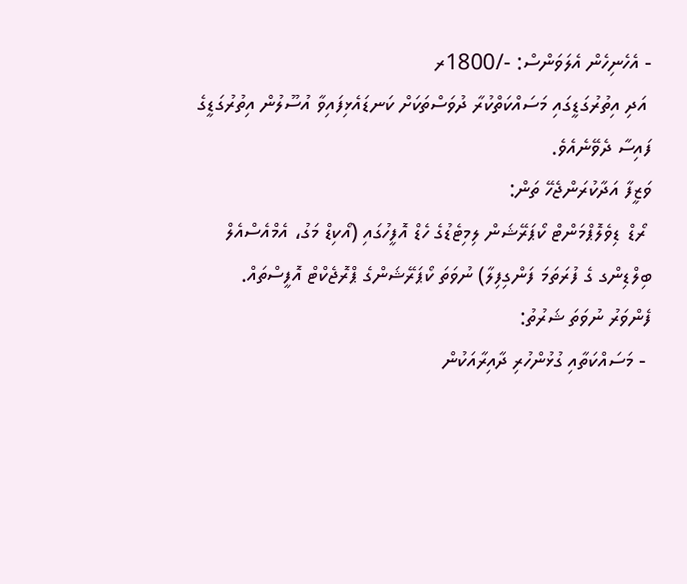- އެހެނިހެން އެލަވަންސް: -/1800ރ
 އަދި އިތުރުގަޑީގައި މަސައްކަތްކުރާ ދުވަސްތަކަށް ކަނޑައެޅިފައިވާ އުސޫލުން އިތުރުގަޑީގެ ފައިސާ ދެވޭނެއެވެ.
ވަޒީފާ އަދާކުރަންޖެހޭ ތަން:
 ރޯޑް ޑިވެލޮޕްމަންޓް ކޯޕަރޭޝަން ލިމިޓެޑުގެ ހެޑް އޮފީހުގައި (އޯކިޑް މަގު، އެމްއެސްއެލް ބިލްޑިންގ ގެ ފުރަތަމަ ފަންގިފިލާ) ނުވަތަ ކޯޕަރޭޝަންގެ ޕްރޮޖެކްޓް އޮފީސްތައް.
ފެންވަރު ނުވަތަ ޝަރުތު:
 - މަސައްކަތާއި ގުޅުންހުރި ދާއިރާއަކުން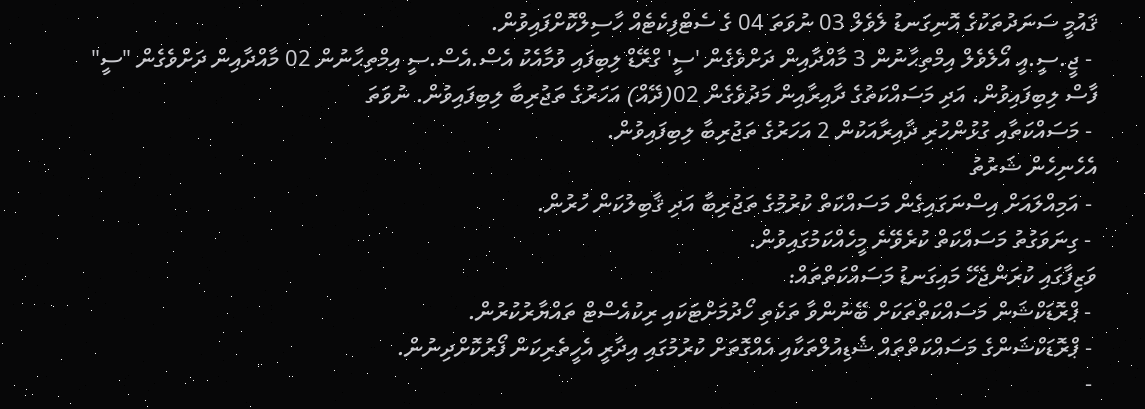ޤައުމީ ސަނަދުތަކުގެ އޮނިގަނޑު ލެވެލް 03 ނުވަތަ 04 ގެ ސެޓްފިކެޓެއް ހާސިލްކޮށްފައިވުން.
 - ޖީ.ސީ.އީ އޯލެވެލް އިމްތިޙާނުން 3 މާއްދާއިން ދަށްވެގެން 'ސީ' ގްރޭޑް ލިބިފައި ވުމާއެކު އެސް.އެސް.ސީ އިމްތިޙާނުން 02 މާއްދާއިން ދަށްވެގެން "ސީ" ފާސް ލިބިފައިވުން. އަދި މަސައްކަތުގެ ދާއިރާއިން މަދުވެގެން 02(ދޭއް) އަހަރުގެ ތަޖުރިބާ ލިބިފައިވުން. ނުވަތަ
 - މަސައްކަތާއި ގުޅުންހުރި ދާއިރާއަކުން 2 އަހަރުގެ ތަޖުރިބާ ލިބިފައިވުން.
އެހެނިހެން ޝަރުތު
 - އަމިއްލައަށް އިސްނަގައިގެން މަސައްކަތް ކުރުމުގެ ތަޖުރިބާ އަދި ޤާބިލުކަން ހުރުން.
 - ގިނަވަގުތު މަސައްކަތް ކުރެވޭނެ މީހެއްކަމުގައިވުން.
ވަޒިފާގައި ކުރަންޖެހޭ މައިގަނޑު މަސައްކަތްތައް:
 - ޕްރޮޑަކްޝަން މަސައްކަތްތަކަށް ބޭނުންވާ ތަކެތި ހޯދުމަށްޓަކައި ރިކުއެސްޓް ތައްޔާރުކުރުން.
 - ޕްރޮޑަކްޝަންގެ މަސައްކަތްތައް ޝެޑިއުލްތަކާއި އެއްގޮތަށް ކުރުމުގައި އިދާރީ އެހީތެރިކަން ފޯރުކޮށްދިނުން.
 -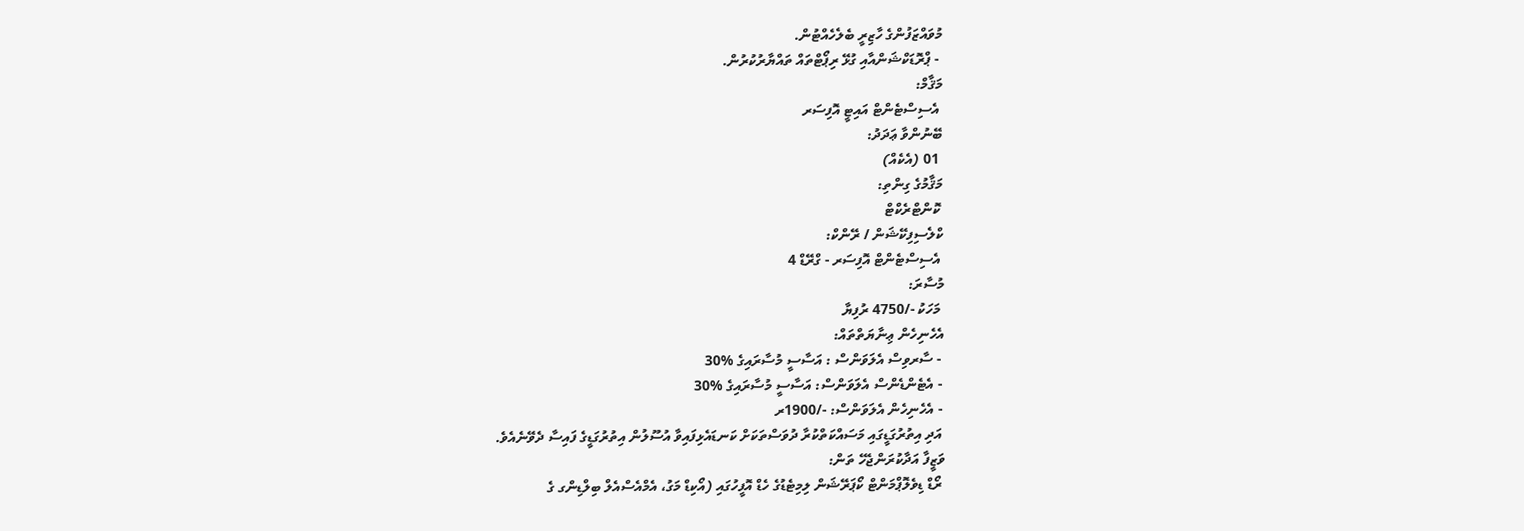މުވައްޒަފުންގެ ހާޒިރީ ބެލެހެއްޓުން.
 - ޕްރޮޑަކްޝަންއާއި ގުޅޭ ރިޕޯޓްތައް ތައްޔާރުކުރުން.
މަޤާމް:
 އެސިސްޓެންޓް އައިޓީ އޮފިސަރ
ބޭނުންވާ ޢަދަދު:
 01 (އެކެއް)
މަޤާމުގެ ގިންތި:
 ކޮންޓްރެކްޓް
ކްލެސިފިކޭޝަން / ރޭންކް:
 އެސިސްޓެންޓް އޮފިސަރ - ގްރޭޑް 4
މުސާރަ:
 މަހަކު -/4750 ރުފިޔާ
އެހެނިހެން ޢިނާޔަތްތައް:
 - ސާރވިސް އެލަވަންސް : އަސާސީ މުސާރައިގެ %30
 - އެޓެންޑެންސް އެލަވަންސް: އަސާސީ މުސާރައިގެ %30
 - އެހެނިހެން އެލަވަންސް: -/1900ރ
 އަދި އިތުރުގަޑީގައި މަސައްކަތްކުރާ ދުވަސްތަކަށް ކަނޑައެޅިފައިވާ އުސޫލުން އިތުރުގަޑީގެ ފައިސާ ދެވޭނެއެވެ.
ވަޒީފާ އަދާކުރަންޖެހޭ ތަން:
 ރޯޑް ޑިވެލޮޕްމަންޓް ކޯޕަރޭޝަން ލިމިޓެޑުގެ ހެޑް އޮފީހުގައި (އޯކިޑް މަގު، އެމްއެސްއެލް ބިލްޑިންގ ގެ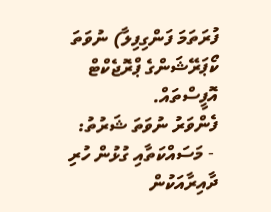ފުރަތަމަ ފަންގިފިލާ) ނުވަތަ ކޯޕަރޭޝަންގެ ޕްރޮޖެކްޓް އޮފީސްތައް.
ފެންވަރު ނުވަތަ ޝަރުތު:
 - މަސައްކަތާއި ގުޅުން ހުރި ދާއިރާއަކުން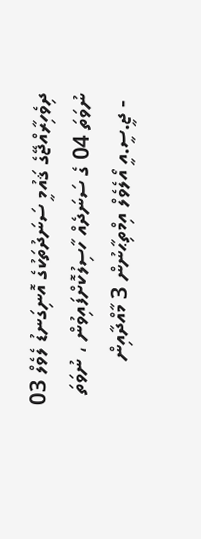ދިވެހިރާއްޖޭގެ ޤައުމީ ސަނަދުތަކުގެ އޮނިގަނޑު ލެވެލް 03 ނުވަތަ 04 ގެ ސަނަދެއް ހާސިލުކޮށްފައިވުން ، ނުވަތަ
 - ޖީ.ސީ.އީ އޯލެވެލް އިމްތިޙާނުން 3 މާއްދާއިން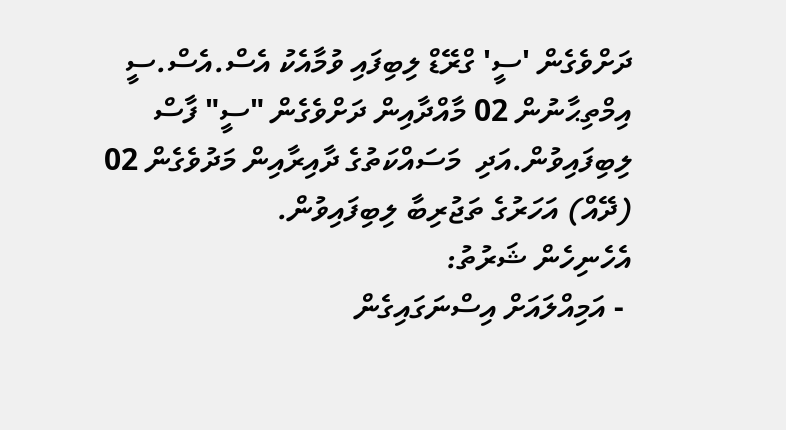ދަށްވެގެން 'ސީ' ގްރޭޑް ލިބިފައި ވުމާއެކު އެސް.އެސް.ސީ އިމްތިޙާނުން 02 މާއްދާއިން ދަށްވެގެން "ސީ" ފާސް ލިބިފައިވުން.އަދި  މަސައްކަތުގެ ދާއިރާއިން މަދުވެގެން 02 (ދޭއް) އަހަރުގެ ތަޖުރިބާ ލިބިފައިވުން.
އެހެނިހެން ޝަރުތު:
 - އަމިއްލައަށް އިސްނަގައިގެން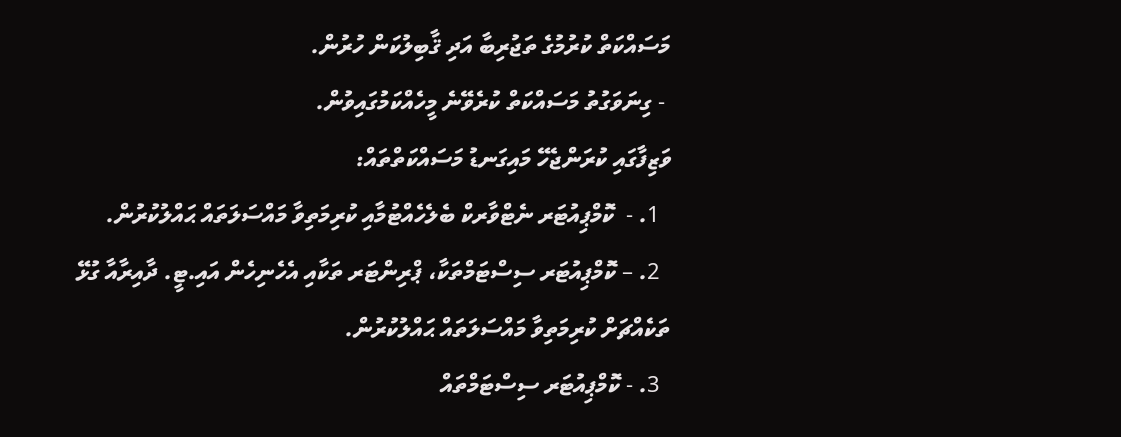މަސައްކަތް ކުރުމުގެ ތަޖުރިބާ އަދި ޤާބިލުކަން ހުރުން.
 - ގިނަވަގުތު މަސައްކަތް ކުރެވޭނެ މީހެއްކަމުގައިވުން.
ވަޒިފާގައި ކުރަންޖެހޭ މައިގަނޑު މަސައްކަތްތައް:
  1. -  ކޮމްޕިއުޓަރ ނެޓްވާރކް ބެލެހެއްޓުމާއި ކުރިމަތިވާ މައްސަލަތައް ޙައްލުކުރުން.
  2. – ކޮމްޕިއުޓަރ ސިސްޓަމްތަކާ، ޕްރިންޓަރ ތަކާއި އެހެނިހެން އައި.ޓީ. ދާއިރާއާ ގުޅޭ ތަކެއްޗަށް ކުރިމަތިވާ މައްސަލަތައް ޙައްލުކުރުން.
  3. - ކޮމްޕިއުޓަރ ސިސްޓަމްތައް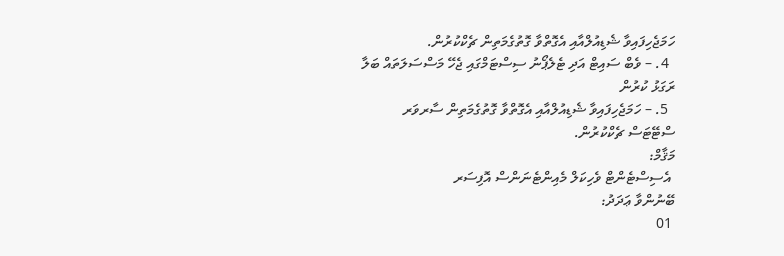ހަމަޖެހިފައިވާ ޝެޑިއުލްއާއި އެގޮތްވާ ގޮތުގެމަތިން ޗެކްކުރުން.
  4. – ވެބް ސައިޓް އަދި ޓެލެޕޯނު ސިސްޓަމްގައި ޖެހޭ މަސްސަލަތައް ބަލާ ރަގަޅު ކުރުން
  5. – ހަމަޖެހިފައިވާ ޝެޑިއުލްއާއި އެގޮތްވާ ގޮތުގެމަތިން ސާރވަރ ސްޓޭޓަސް ޗެކްކުރުން.
މަޤާމް:
 އެސިސްޓެންޓް ވެހިކަލް މެއިންޓެނަންސް އޮފިސަރ
ބޭނުންވާ ޢަދަދު:
 01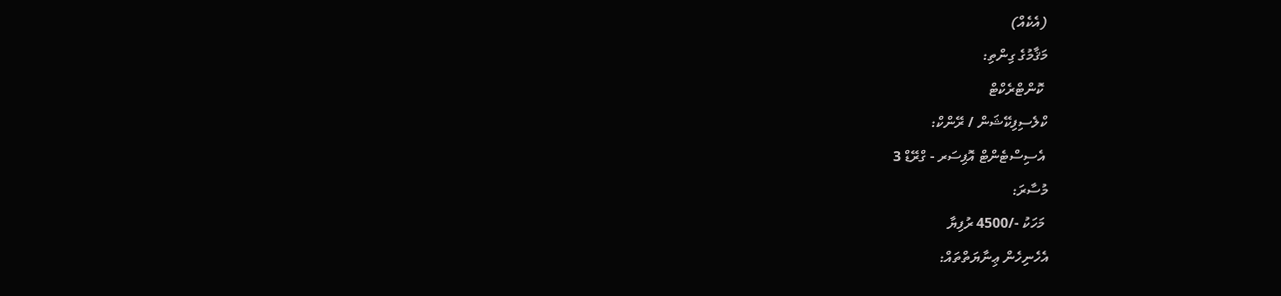(އެކެއް)
މަޤާމުގެ ގިންތި:
 ކޮންޓްރެކްޓް
ކްލެސިފިކޭޝަން / ރޭންކް:
 އެސިސްޓެންޓް އޮފިސަރ - ގްރޭޑް 3
މުސާރަ:
 މަހަކު -/4500 ރުފިޔާ
އެހެނިހެން ޢިނާޔަތްތައް: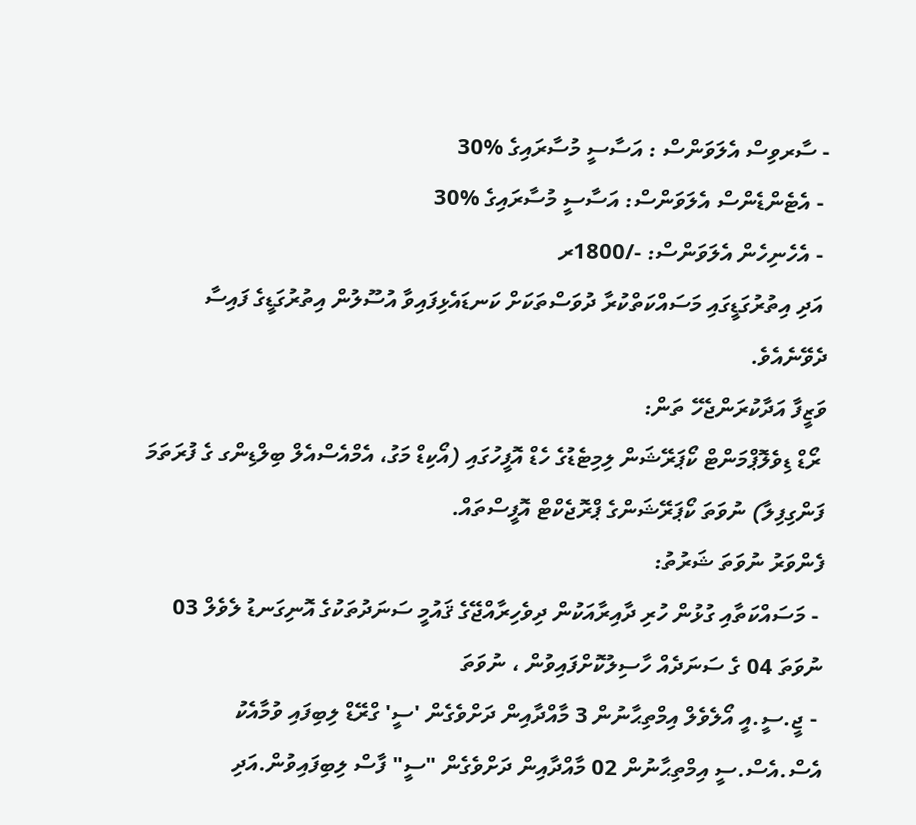- ސާރވިސް އެލަވަންސް : އަސާސީ މުސާރައިގެ %30
 - އެޓެންޑެންސް އެލަވަންސް: އަސާސީ މުސާރައިގެ %30
 - އެހެނިހެން އެލަވަންސް: -/1800ރ
 އަދި އިތުރުގަޑީގައި މަސައްކަތްކުރާ ދުވަސްތަކަށް ކަނޑައެޅިފައިވާ އުސޫލުން އިތުރުގަޑީގެ ފައިސާ ދެވޭނެއެވެ.
ވަޒީފާ އަދާކުރަންޖެހޭ ތަން:
 ރޯޑް ޑިވެލޮޕްމަންޓް ކޯޕަރޭޝަން ލިމިޓެޑުގެ ހެޑް އޮފީހުގައި (އޯކިޑް މަގު، އެމްއެސްއެލް ބިލްޑިންގ ގެ ފުރަތަމަ ފަންގިފިލާ) ނުވަތަ ކޯޕަރޭޝަންގެ ޕްރޮޖެކްޓް އޮފީސްތައް.
ފެންވަރު ނުވަތަ ޝަރުތު:
 - މަސައްކަތާއި ގުޅުން ހުރި ދާއިރާއަކުން ދިވެހިރާއްޖޭގެ ޤައުމީ ސަނަދުތަކުގެ އޮނިގަނޑު ލެވެލް 03 ނުވަތަ 04 ގެ ސަނަދެއް ހާސިލުކޮށްފައިވުން ، ނުވަތަ
 - ޖީ.ސީ.އީ އޯލެވެލް އިމްތިޙާނުން 3 މާއްދާއިން ދަށްވެގެން 'ސީ' ގްރޭޑް ލިބިފައި ވުމާއެކު އެސް.އެސް.ސީ އިމްތިޙާނުން 02 މާއްދާއިން ދަށްވެގެން "ސީ" ފާސް ލިބިފައިވުން.އަދި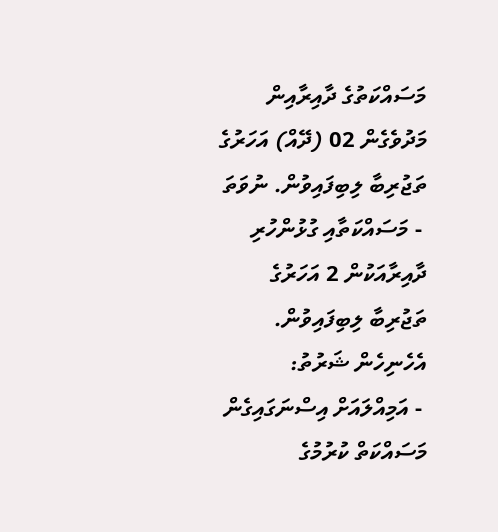މަސައްކަތުގެ ދާއިރާއިން މަދުވެގެން 02 (ދޭއް) އަހަރުގެ ތަޖުރިބާ ލިބިފައިވުން. ނުވަތަ
 - މަސައްކަތާއި ގުޅުންހުރި ދާއިރާއަކުން 2 އަހަރުގެ ތަޖުރިބާ ލިބިފައިވުން.
އެހެނިހެން ޝަރުތު:
 - އަމިއްލައަށް އިސްނަގައިގެން މަސައްކަތް ކުރުމުގެ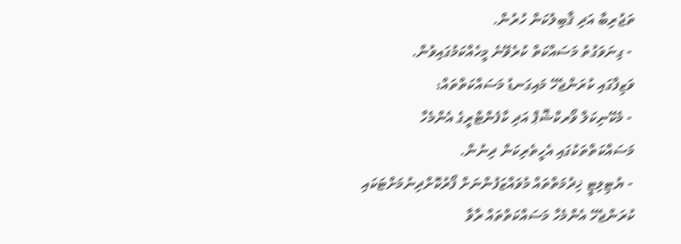ތަޖުރިބާ އަދި ޤާބިލުކަން ހުރުން.
 - ގިނަވަގުތު މަސައްކަތް ކުރެވޭނެ މީހެއްކަމުގައިވުން.
ވަޒިފާގައި ކުރަންޖެހޭ މައިގަނޑު މަސައްކަތްތައް:
 - މެކޭނިކަލް ވޯރކްޝޮޕް އަދި ކާފެންޓްރީގެ އެންމެހާ މަސައްކަތްތަކުގައި އެހީތެރިކަން ދިނުން.
 - ޔުޓިލިޓީ ޚިދުމަތްތައް މުވައްޒަފުންނަށް ފޯރުކޮށްދިނުމަށްޓަކައި ކުރަންޖެހޭ އެންމެހާ މަސައްކަތްތައް ރާވާ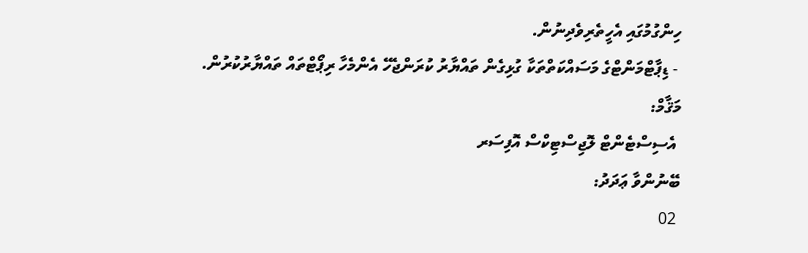ހިންގުމުގައި އެހީތެރިވެދިނުން.
 - ޑިޕާޓްމަންޓްގެ މަސައްކަތްތަކާ ގުޅިގެން ތައްޔާރު ކުރަންޖެހޭ އެންމެހާ ރިޕޯޓްތައް ތައްޔާރުކުރުން.
މަޤާމް:
 އެސިސްޓެންޓް ލޮޖިސްޓިކްސް އޮފިސަރ
ބޭނުންވާ ޢަދަދު:
 02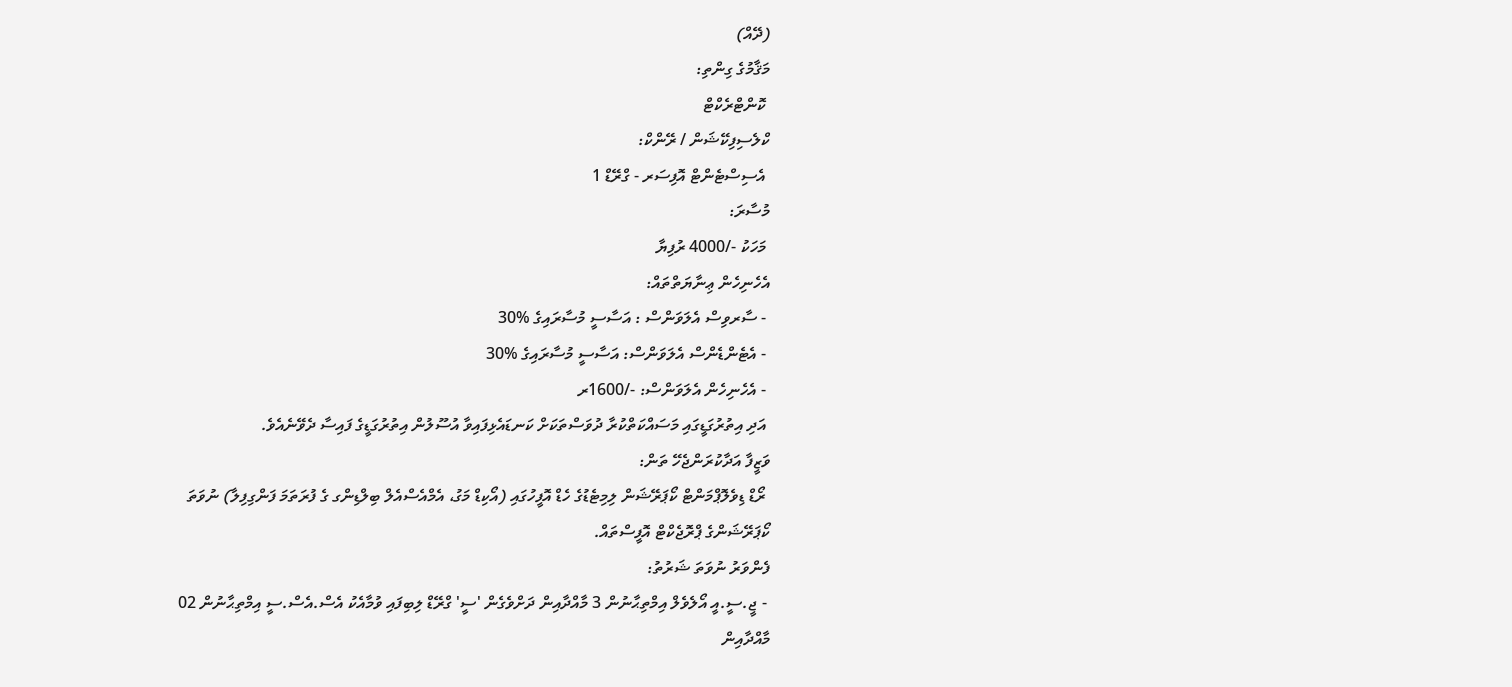(ދޭއް)
މަޤާމުގެ ގިންތި:
 ކޮންޓްރެކްޓް
ކްލެސިފިކޭޝަން / ރޭންކް:
 އެސިސްޓެންޓް އޮފިސަރ - ގްރޭޑް 1
މުސާރަ:
 މަހަކު -/4000 ރުފިޔާ
އެހެނިހެން ޢިނާޔަތްތައް:
 - ސާރވިސް އެލަވަންސް : އަސާސީ މުސާރައިގެ %30
 - އެޓެންޑެންސް އެލަވަންސް: އަސާސީ މުސާރައިގެ %30
 - އެހެނިހެން އެލަވަންސް: -/1600ރ
 އަދި އިތުރުގަޑީގައި މަސައްކަތްކުރާ ދުވަސްތަކަށް ކަނޑައެޅިފައިވާ އުސޫލުން އިތުރުގަޑީގެ ފައިސާ ދެވޭނެއެވެ.
ވަޒީފާ އަދާކުރަންޖެހޭ ތަން:
 ރޯޑް ޑިވެލޮޕްމަންޓް ކޯޕަރޭޝަން ލިމިޓެޑުގެ ހެޑް އޮފީހުގައި (އޯކިޑް މަގު، އެމްއެސްއެލް ބިލްޑިންގ ގެ ފުރަތަމަ ފަންގިފިލާ) ނުވަތަ ކޯޕަރޭޝަންގެ ޕްރޮޖެކްޓް އޮފީސްތައް.
ފެންވަރު ނުވަތަ ޝަރުތު:
 - ޖީ.ސީ.އީ އޯލެވެލް އިމްތިޙާނުން 3 މާއްދާއިން ދަށްވެގެން 'ސީ' ގްރޭޑް ލިބިފައި ވުމާއެކު އެސް.އެސް.ސީ އިމްތިޙާނުން 02 މާއްދާއިން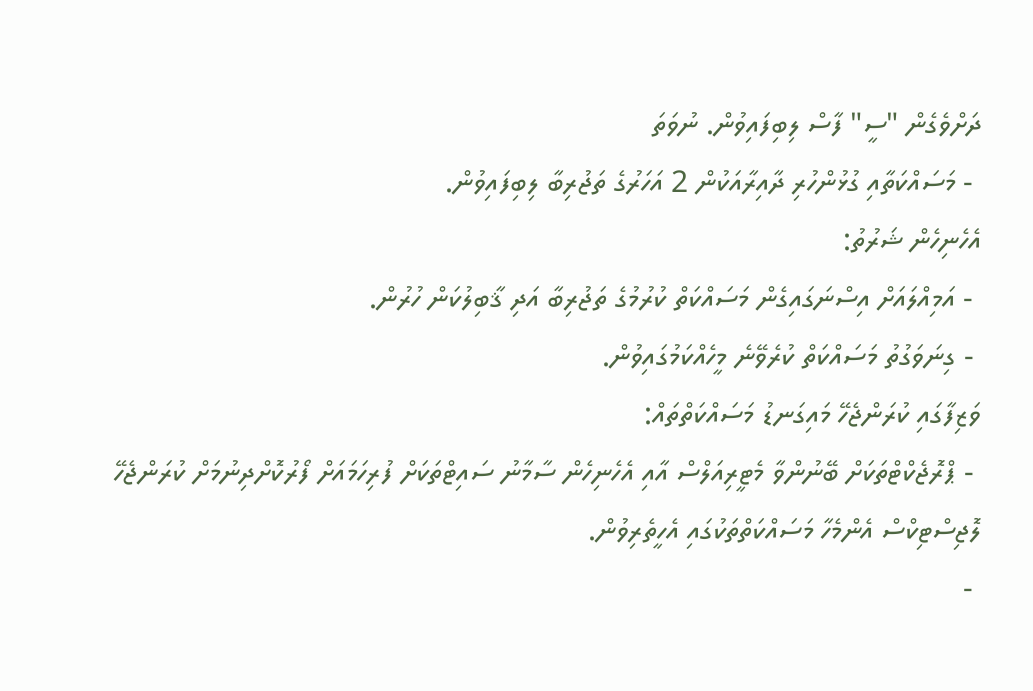ދަށްވެގެން "ސީ" ފާސް ލިބިފައިވުން. ނުވަތަ
 - މަސައްކަތާއި ގުޅުންހުރި ދާއިރާއަކުން 2 އަހަރުގެ ތަޖުރިބާ ލިބިފައިވުން.
އެހެނިހެން ޝަރުތު:
 - އަމިއްލައަށް އިސްނަގައިގެން މަސައްކަތް ކުރުމުގެ ތަޖުރިބާ އަދި ޤާބިލުކަން ހުރުން.
 - ގިނަވަގުތު މަސައްކަތް ކުރެވޭނެ މީހެއްކަމުގައިވުން.
ވަޒިފާގައި ކުރަންޖެހޭ މައިގަނޑު މަސައްކަތްތައް:
 - ޕްރޮޖެކްޓްތަކަށް ބޭނުންވާ މެޓީރިއަލްސް އާއި އެހެނިހެން ސާމާނު ސައިޓްތަކަށް ފުރިހަމައަށް ފޯރުކޮށްދިނުމަށް ކުރަންޖެހޭ ލޮޖިސްޓިކްސް އެންމެހާ މަސައްކަތްތަކުގައި އެހީތެރިވުން.
 -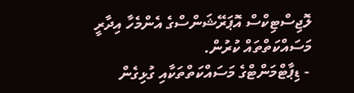ލޮޖިސްޓިކްސް އޮޕަރޭޝަންސްގެ އެންމެހާ އިދާރީ މަސައްކަތްތައް ކުރުން.
 - ޑިޕާޓްމަންޓްގެ މަސައްކަތްތަކާއި ގުޅިގެން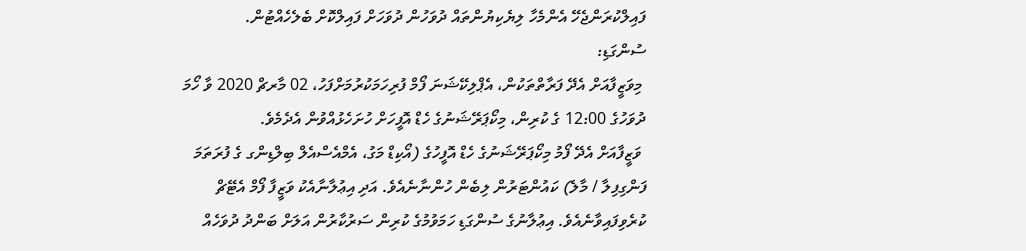ފައިލްކުރަންޖެހޭ އެންމެހާ ލިޔެކިޔުންތައް ދުވަހުން ދުވަހަށް ފައިލްކޮށް ބެލެހެއްޓުން.
ސުންގަޑި:
 މިވަޒީފާއަށް އެދޭ ފަރާތްތަކުން، އެޕްލިކޭޝަނަ ފޯމް ފުރިހަމަކުރުމަށްފަހު، 02 މާރޗް 2020 ވާ ހޯމަ ދުވަހުގެ 12:00 ގެ ކުރިން، މިކޯޕަރޭޝަނުގެ ހެޑް އޮފީހަށް ހުށަހެޅުއްވުން އެދެމެވެ.
 ވަޒީފާއަށް އެދޭ ފޯމު މިކޯޕަރޭޝަނުގެ ހެޑް އޮފީހުގެ (އޯކިޑް މަގު، އެމްއެސްއެލް ބިލްޑިންގ ގެ ފުރަތަމަ ފަންގިފިލާ / މާލެ) ކައުންޓަރުން ލިބެން ހުންނާނެއެވެ. އަދި އިޢުލާނާއެކު ވަޒީފާ ފޯމް އެޓޭޗް ކުރެވިފައިވާނެއެވެ. އިޢުލާނުގެ ސުންގަޑި ހަމަވުމުގެ ކުރިން ސަރުކާރުން އަލަށް ބަންދު ދުވަހެއް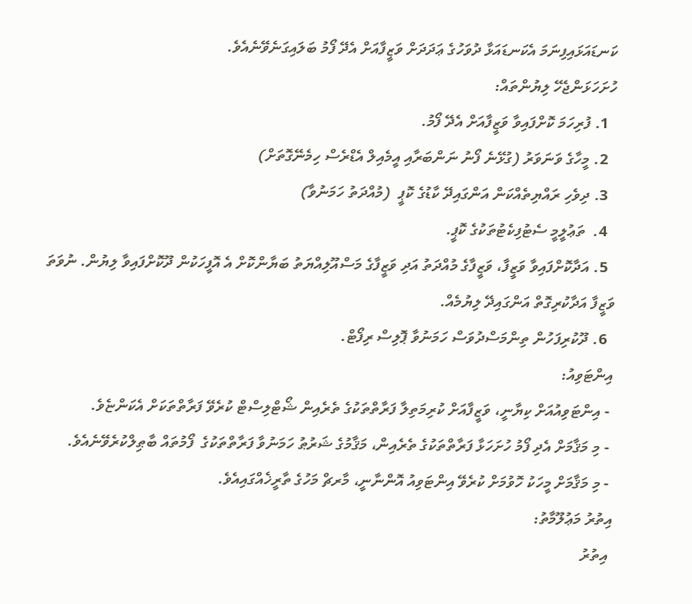ކަނޑައަޅައިފިނަމަ އެކަނޑައަޅާ ދުވަހުގެ ޢަދަދަށް ވަޒީފާއަށް އެދޭ ފޯމު ބަލައިގަނެވޭނެއެވެ.
ހުށަހަޅަންޖެހޭ ލިޔުންތައް:
  1. ފުރިހަމަ ކޮށްފައިވާ ވަޒީފާއަށް އެދޭ ފޯމު.
  2. މީހާގެ ވަނަވަރު (ގުޅޭނެ ފޯނު ނަންބަރާއި އީމެއިލް އެޑްރެސް ހިމެނޭގޮތަށް)
  3. ދިވެހި ރައްޔިތެއްކަން އަންގައިދޭ ކާޑުގެ ކޮޕީ  (މުއްދަތު ހަމަނުވާ)
  4.  ތަޢުލީމީ ސެޓުފިކެޓުތަކުގެ ކޮޕީ.
  5. އަދާކޮށްފައިވާ ވަޒީފާ، ވަޒީފާގެ މުއްދަތު އަދި ވަޒީފާގެ މަސްއޫލިއްޔަތު ބަޔާންކޮށް އެ އޮފީހަކުން ދޫކޮށްފައިވާ ލިޔުން. ނުވަތަ ވަޒީފާ އަދާކުރިގޮތް އަންގައިދޭ ލިޔުމެއް.
  6. ދޫކުރިފަހުން ތިންމަސްދުވަސް ހަމަނުވާ ޕޮލިސް ރިފޯޓް.
އިންޓަވިއު:
 - އިންޓަވިއުއަށް ކިޔާނީ، ވަޒީފާއަށް ކުރިމަތިލާ ފަރާތްތަކުގެ ތެރެއިން ޝޯޓްލިސްޓް ކުރެވޭ ފަރާތްތަކަށް އެކަންޏެވެ.
 - މި މަޤާމަށް އެދި ފޯމު ހުށަހަޅާ ފަރާތްތަކުގެ ތެރެއިން، މަޤާމުގެ ޝަރުޠު ހަމަނުވާ ފަރާތްތަކުގެ  ފޯމުތައް ބާޠިލްކުރެވޭނެއެވެ.
 - މި މަޤާމަށް މީހަކު ހޮވުމަށް ކުރެވޭ އިންޓަވިއު އޮންނާނީ، މާރޗް މަހުގެ ތާރީޚެއްގައިއެވެ.
އިތުރު މަޢުލޫމާތު:
 އިތުރު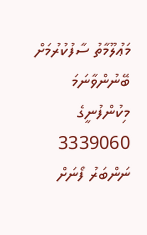މަޢުލޫމާތު ސާފުކުރުމަށް ބޭނުންވާނަމަ މިކުންފުނީގެ 3339060 ނަންބަރު ފޯނަށް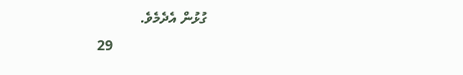ގުޅުން އެދެމެވެ.
                          29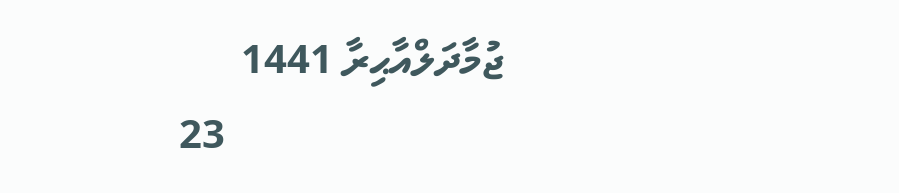ޖުމާދަލްއާޙިރާ 1441
                           23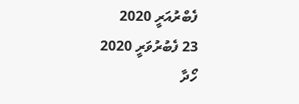ފެބްރުއަރީ 2020
23 ފެބުރުވަރީ 2020
ހޯދާ